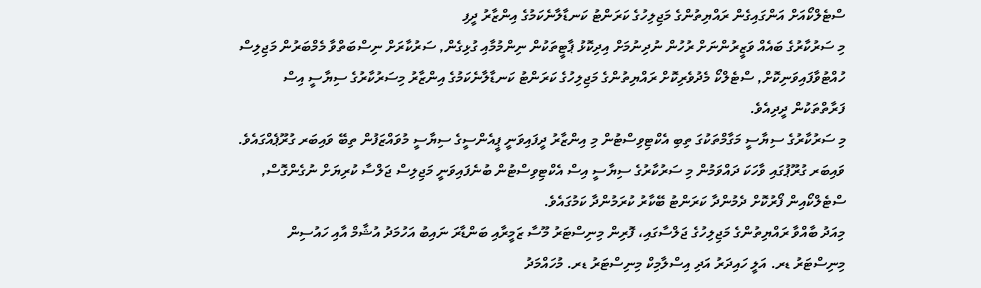ސްޓެލްކޯއަށް އަންގައިގެން ރައްޔިތުންގެ މަޖިލިހުގެ ކަރަންޓު ކަނޑާލާނެކަމުގެ އިންޒާރު ދީފި
މި ސަރުކާރުގެ ބައެއް ވަޒީރުންނަށް ރުހުން ނުދިނުމަށް އިދިކޮޅު ޕާޓީތަކުން ނިންމުމާއި ގުޅިގެން, ސަރުކާރަށް ނިސްބަތްވާ މެމްބަރުން މަޖިލިސް ހުއްޓުވާފައިވަނިކޮށް, ސްޓެލްކޯ މެދުވެރިކޮށް ރައްޔިތުންގެ މަޖިލިހުގެ ކަރަންޓު ކަނޑާލާނެކަމުގެ އިންޒާރު މިސަރުކާރުގެ ސިޔާސީ އިސް ފަރާތްތަކުން ދީދިއެވެ.
މި ސަރުކާރުގެ ސިޔާސީ މަގާމްތަކުގަ ތިބި އެކްޓިވިސްޓުން މި އިންޒާރު ދީފައިވަނީ ޕީއެންސީގެ ސިޔާސީ މުވައްޒަފުން ތިބޭ ވައިބަރ ގުރޫޕެއްގައެވެ.
ވައިބަރ ގުރޫޕުގައި ވާހަކަ ދައްވަމުން މި ސަރުކާރުގެ ސިޔާސީ އިސް އެކްޓިވިސްޓުން ބުނެފައިވަނީ މަޖިލިސް ޖަލްސާ ކުރިޔަށް ނުގެންގޮސް, ސްޓެލްކޯއިން ފޯރުކޮށް ދެމުންދާ ކަރަންޓު ބޭކާރު ކުރަމުންދާ ކަމުގައެވެ.
މިއަދު ބާއްވާ ރައްޔިތުންގެ މަޖިލިހުގެ ޖަލްސާގައި، ފޮރިން މިނިސްޓަރު މޫސާ ޒަމީރާއި ބަންޑާރަ ނައިބު އަހުމަދު އުޝާމް އާއި ހައުސިން މިނިސްޓަރު ޑރ. އަލީ ހައިދަރު އަދި އިސްލާމިކް މިނިސްޓަރު ޑރ. މުހައްމަދު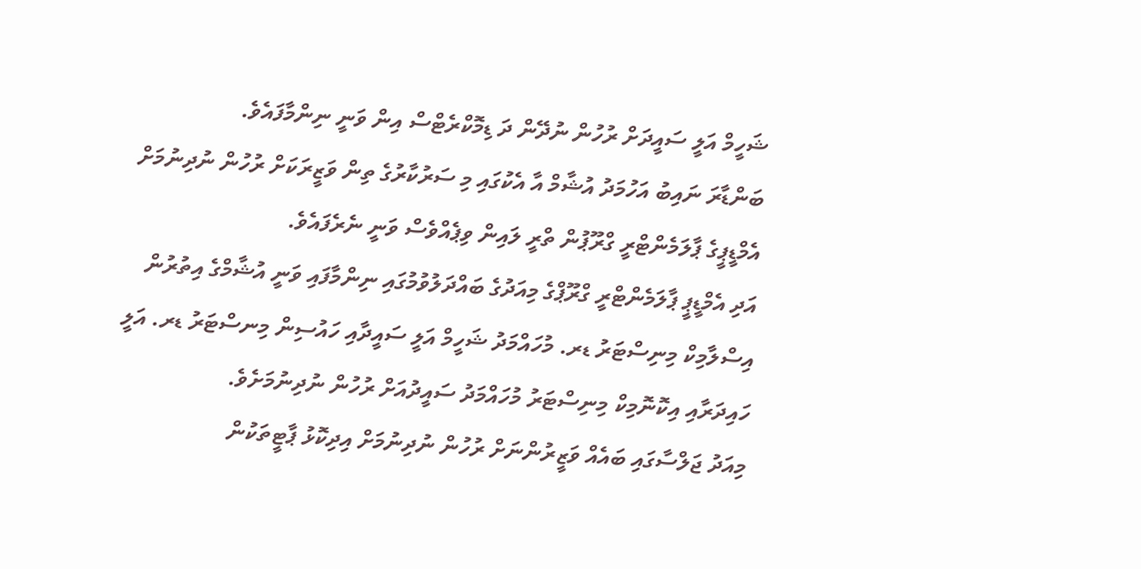ޝަހީމް އަލީ ސައީދަށް ރުހުން ނުދޭން ދަ ޑިމޮކްރެޓްސް އިން ވަނީ ނިންމާފައެވެ.
ބަންޑާރަ ނައިބު އަހުމަދު އުޝާމް އާ އެކުގައި މި ސަރުކާރުގެ ތިން ވަޒީރަކަށް ރުހުން ނުދިނުމަށް އެމްޑީޕީގެ ޕާލަމެންޓްރީ ގްރޫޕުން ތްރީ ލައިން ވިޕެއްވެސް ވަނީ ނެރެފައެވެ.
އަދި އެމްޑީޕީ ޕާލަމެންޓްރީ ގްރޫޕްގެ މިއަދުގެ ބައްދަލުވުމުގައި ނިންމާފައި ވަނީ އުޝާމްގެ އިތުރުން އިސްލާމިކް މިނިސްޓަރު ޑރ. މުހައްމަދު ޝަހީމް އަލީ ސައީދާއި ހައުސިން މިނސްޓަރު ޑރ. އަލީ ހައިދަރާއި އިކޮނޮމިކް މިނިސްޓަރު މުހައްމަދު ސައީދުއަށް ރުހުން ނުދިނުމަށެވެ.
މިއަދު ޖަލްސާގައި ބައެއް ވަޒީރުންނަށް ރުހުން ނުދިނުމަށް އިދިކޮޅު ޕާޓީތަކުން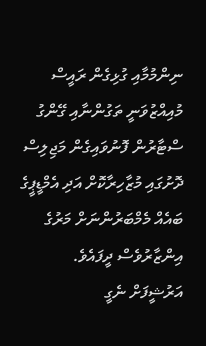ނިންމުމާއި ގުޅިގެން ރައީސް މުއިއްޒުވަނީ ތަގުންނާއި ގޭންގު ސްޓާރުން ފޮނުވައިގެން މަޖިލިސް ދޮށުގައި މުޒާހިރާކޮށް އަދި އެމްޑީޕީގެ ބައެއް މެމްބަރުންނަށް މަރުގެ އިންޒާރުވެސް ދީފައެވެ.
އަރުޝީފަށް ނެގީ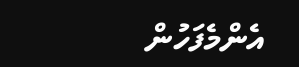އެންމެފަހުން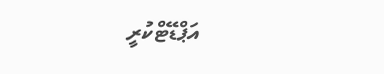އަޕްޑޭޓްކުރީ